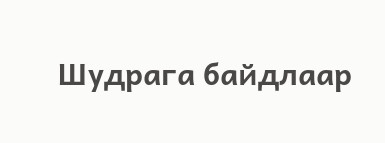Шудрага байдлаар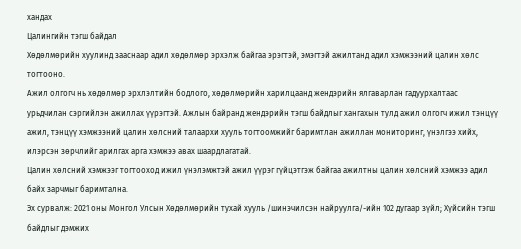хандах
Цалингийн тэгш байдал
Хөдөлмөрийн хуулинд зааснаар адил хөдөлмөр эрхэлж байгаа эрэгтэй, эмэгтэй ажилтанд адил хэмжээний цалин хөлс тогтооно.
Ажил олгогч нь хөдөлмөр эрхлэлтийн бодлого, хөдөлмөрийн харилцаанд жендэрийн ялгаварлан гадуурхалтаас урьдчилан сэргийлэн ажиллах үүрэгтэй. Ажлын байранд жендэрийн тэгш байдлыг хангахын тулд ажил олгогч ижил тэнцүү ажил, тэнцүү хэмжээний цалин хөлсний талаархи хууль тогтоомжийг баримтлан ажиллан мониторинг, үнэлгээ хийх, илэрсэн зөрчлийг арилгах арга хэмжээ авах шаардлагатай.
Цалин хөлсний хэмжээг тогтооход ижил үнэлэмжтэй ажил үүрэг гүйцэтгэж байгаа ажилтны цалин хөлсний хэмжээ адил байх зарчмыг баримтална.
Эх сурвалж: 2021 оны Монгол Улсын Хөдөлмөрийн тухай хууль /шинэчилсэн найруулга/-ийн 102 дугаар зүйл; Хүйсийн тэгш байдлыг дэмжих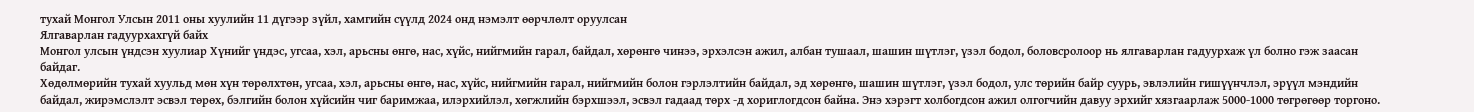тухай Монгол Улсын 2011 оны хуулийн 11 дүгээр зүйл, хамгийн сүүлд 2024 онд нэмэлт өөрчлөлт оруулсан
Ялгаварлан гадуурхахгүй байх
Монгол улсын үндсэн хуулиар Хүнийг үндэс, угсаа, хэл, арьсны өнгө, нас, хүйс, нийгмийн гарал, байдал, хөрөнгө чинээ, эрхэлсэн ажил, албан тушаал, шашин шүтлэг, үзэл бодол, боловсролоор нь ялгаварлан гадуурхаж үл болно гэж заасан байдаг.
Хөдөлмөрийн тухай хуульд мөн хүн төрөлхтөн, угсаа, хэл, арьсны өнгө, нас, хүйс, нийгмийн гарал, нийгмийн болон гэрлэлтийн байдал, эд хөрөнгө, шашин шүтлэг, үзэл бодол, улс төрийн байр суурь, эвлэлийн гишүүнчлэл, эрүүл мэндийн байдал, жирэмслэлт эсвэл төрөх, бэлгийн болон хүйсийн чиг баримжаа, илэрхийлэл, хөгжлийн бэрхшээл, эсвэл гадаад төрх -д хориглогдсон байна. Энэ хэрэгт холбогдсон ажил олгогчийн давуу эрхийг хязгаарлаж 5000-1000 төгрөгөөр торгоно.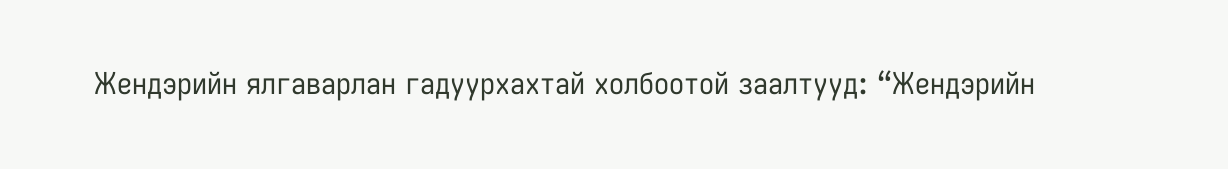Жендэрийн ялгаварлан гадуурхахтай холбоотой заалтууд: “Жендэрийн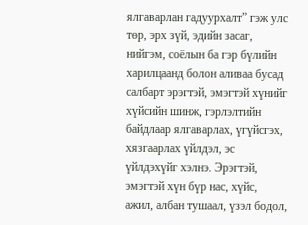ялгаварлан гадуурхалт” гэж улс төр, эрх зүй, эдийн засаг, нийгэм, соёлын ба гэр бүлийн харилцаанд болон аливаа бусад салбарт эрэгтэй, эмэгтэй хүнийг хүйсийн шинж, гэрлэлтийн байдлаар ялгаварлах, үгүйсгэх, хязгаарлах үйлдэл, эс үйлдэхүйг хэлнэ. Эрэгтэй, эмэгтэй хүн бүр нас, хүйс, ажил, албан тушаал, үзэл бодол,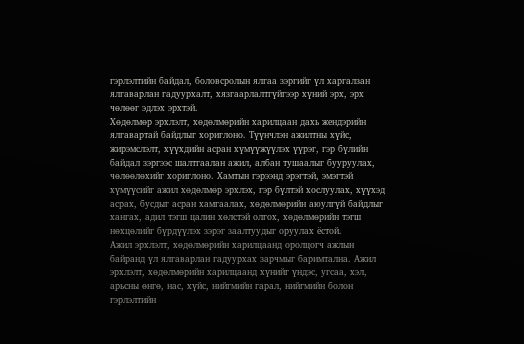гэрлэлтийн байдал, боловсролын ялгаа зэргийг үл харгалзан ялгаварлан гадуурхалт, хязгаарлалтгүйгээр хүний эрх, эрх чөлөөг эдлэх эрхтэй.
Хөдөлмөр эрхлэлт, хөдөлмөрийн харилцаан дахь жендэрийн ялгавартай байдлыг хориглоно. Түүнчлэн ажилтны хүйс, жирэмслэлт, хүүхдийн асран хүмүүжүүлэх үүрэг, гэр бүлийн байдал зэргээс шалтгаалан ажил, албан тушаалыг бууруулах, чөлөөлөхийг хориглоно. Хамтын гэрээнд эрэгтэй, эмэгтэй хүмүүсийг ажил хөдөлмөр эрхлэх, гэр бүлтэй хослуулах, хүүхэд асрах, бусдыг асран хамгаалах, хөдөлмөрийн аюулгүй байдлыг хангах, адил тэгш цалин хөлстэй олгох, хөдөлмөрийн тэгш нөхцөлийг бүрдүүлэх зэрэг заалтуудыг оруулах ёстой.
Ажил эрхлэлт, хөдөлмөрийн харилцаанд оролцогч ажлын байранд үл ялгаварлан гадуурхах зарчмыг баримтална. Ажил эрхлэлт, хөдөлмөрийн харилцаанд хүнийг үндэс, угсаа, хэл, арьсны өнгө, нас, хүйс, нийгмийн гарал, нийгмийн болон гэрлэлтийн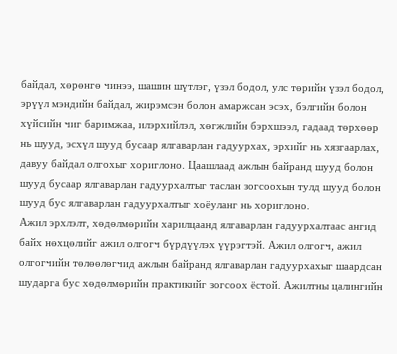байдал, хөрөнгө чинээ, шашин шүтлэг, үзэл бодол, улс төрийн үзэл бодол, эрүүл мэндийн байдал, жирэмсэн болон амаржсан эсэх, бэлгийн болон хүйсийн чиг баримжаа, илэрхийлэл, хөгжлийн бэрхшээл, гадаад төрхөөр нь шууд, эсхүл шууд бусаар ялгаварлан гадуурхах, эрхийг нь хязгаарлах, давуу байдал олгохыг хориглоно. Цаашлаад ажлын байранд шууд болон шууд бусаар ялгаварлан гадуурхалтыг таслан зогсоохын тулд шууд болон шууд бус ялгаварлан гадуурхалтыг хоёуланг нь хориглоно.
Ажил эрхлэлт, хөдөлмөрийн харилцаанд ялгаварлан гадуурхалтаас ангид байх нөхцөлийг ажил олгогч бүрдүүлэх үүрэгтэй. Ажил олгогч, ажил олгогчийн төлөөлөгчид ажлын байранд ялгаварлан гадуурхахыг шаардсан шударга бус хөдөлмөрийн практикийг зогсоох ёстой. Ажилтны цалингийн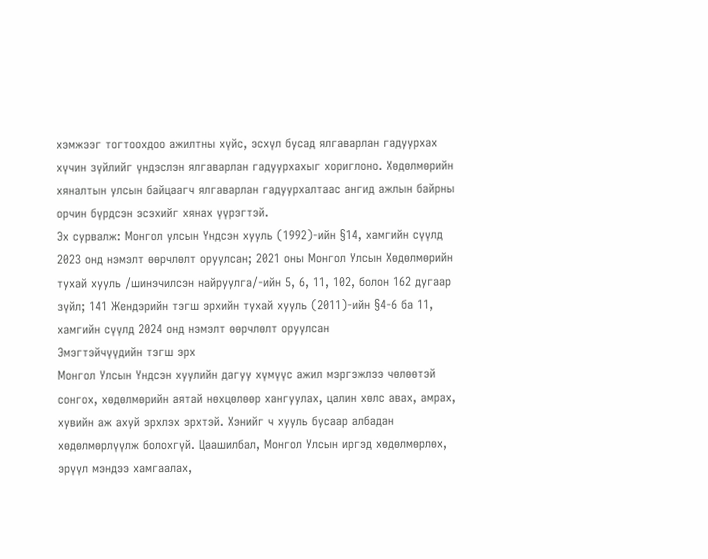хэмжээг тогтоохдоо ажилтны хүйс, эсхүл бусад ялгаварлан гадуурхах хүчин зүйлийг үндэслэн ялгаварлан гадуурхахыг хориглоно. Хөдөлмөрийн хяналтын улсын байцаагч ялгаварлан гадуурхалтаас ангид ажлын байрны орчин бүрдсэн эсэхийг хянах үүрэгтэй.
Эх сурвалж: Монгол улсын Үндсэн хууль (1992)-ийн §14, хамгийн сүүлд 2023 онд нэмэлт өөрчлөлт оруулсан; 2021 оны Монгол Улсын Хөдөлмөрийн тухай хууль /шинэчилсэн найруулга/-ийн 5, 6, 11, 102, болон 162 дугаар зүйл; 141 Жендэрийн тэгш эрхийн тухай хууль (2011)-ийн §4-6 ба 11, хамгийн сүүлд 2024 онд нэмэлт өөрчлөлт оруулсан
Эмэгтэйчүүдийн тэгш эрх
Монгол Улсын Үндсэн хуулийн дагуу хүмүүс ажил мэргэжлээ чөлөөтэй сонгох, хөдөлмөрийн аятай нөхцөлөөр хангуулах, цалин хөлс авах, амрах, хувийн аж ахуй эрхлэх эрхтэй. Хэнийг ч хууль бусаар албадан хөдөлмөрлүүлж болохгүй. Цаашилбал, Монгол Улсын иргэд хөдөлмөрлөх, эрүүл мэндээ хамгаалах,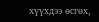хүүхдээ өсгөх,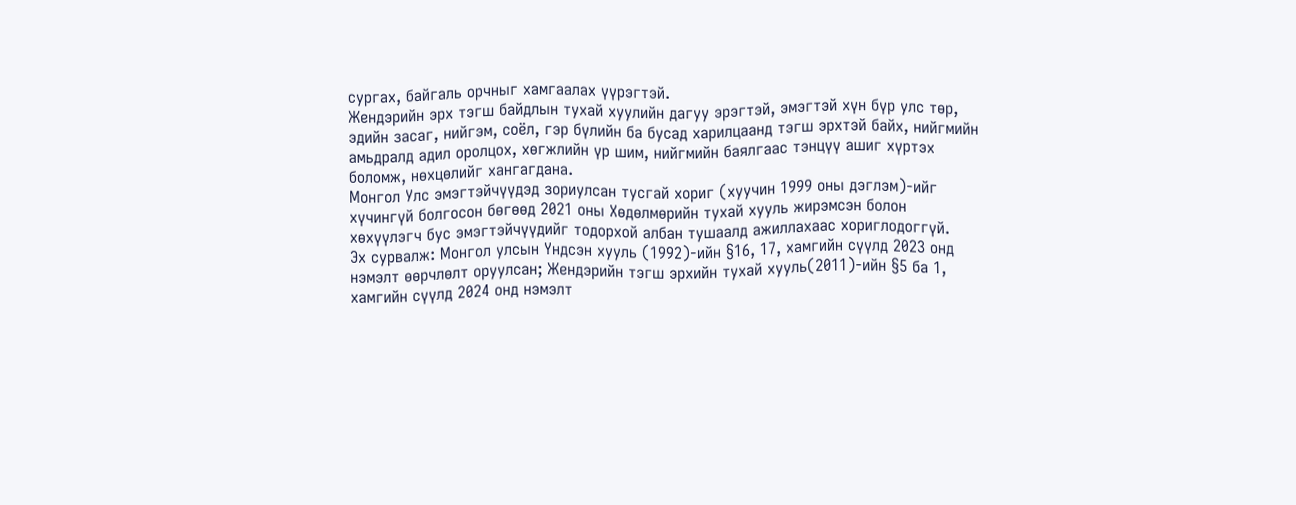сургах, байгаль орчныг хамгаалах үүрэгтэй.
Жендэрийн эрх тэгш байдлын тухай хуулийн дагуу эрэгтэй, эмэгтэй хүн бүр улс төр, эдийн засаг, нийгэм, соёл, гэр бүлийн ба бусад харилцаанд тэгш эрхтэй байх, нийгмийн амьдралд адил оролцох, хөгжлийн үр шим, нийгмийн баялгаас тэнцүү ашиг хүртэх боломж, нөхцөлийг хангагдана.
Монгол Улс эмэгтэйчүүдэд зориулсан тусгай хориг (хуучин 1999 оны дэглэм)-ийг хүчингүй болгосон бөгөөд 2021 оны Хөдөлмөрийн тухай хууль жирэмсэн болон хөхүүлэгч бус эмэгтэйчүүдийг тодорхой албан тушаалд ажиллахаас хориглодоггүй.
Эх сурвалж: Монгол улсын Үндсэн хууль (1992)-ийн §16, 17, хамгийн сүүлд 2023 онд нэмэлт өөрчлөлт оруулсан; Жендэрийн тэгш эрхийн тухай хууль(2011)-ийн §5 ба 1, хамгийн сүүлд 2024 онд нэмэлт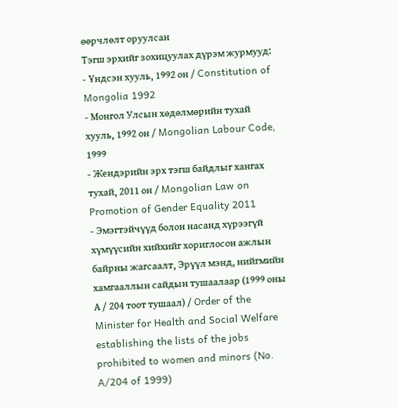өөрчлөлт оруулсан
Тэгш эрхийг зохицуулах дүрэм журмууд:
- Үндсэн хууль, 1992 он / Constitution of Mongolia 1992
- Монгол Улсын хөдөлмөрийн тухай хууль, 1992 он / Mongolian Labour Code, 1999
- Жендэрийн эрх тэгш байдлыг хангах тухай, 2011 он / Mongolian Law on Promotion of Gender Equality 2011
- Эмэгтэйчүүд болон насанд хүрээгүй хүмүүсийн хийхийг хориглосон ажлын байрны жагсаалт, Эрүүл мэнд, нийгмийн хамгааллын сайдын тушаалаар (1999 оны А / 204 тоот тушаал) / Order of the Minister for Health and Social Welfare establishing the lists of the jobs prohibited to women and minors (No. A/204 of 1999)